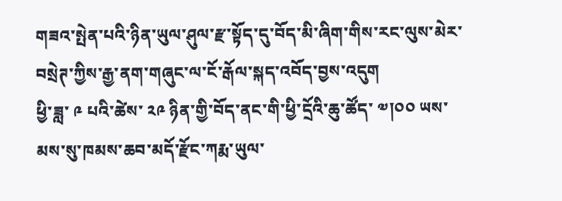གཟའ་སྤེན་པའི་ཉིན་ཡུལ་ཤུལ་རྫ་སྟོད་དུ་བོད་མི་ཞིག་གིས་རང་ལུས་མེར་བསྲེཊ་ཀྱིས་རྒྱ་ནག་གཞུང་ལ་ངོ་རྒོལ་སྐད་འབོད་བྱས་འདུག
ཕྱི་ཟླ་ ༩ པའི་ཚེས་ ༢༩ ཉིན་གྱི་བོད་ནང་གི་ཕྱི་དྲོའི་ཆུ་ཚོད་ ༧།༠༠ ཡས་མས་སུ་ཁམས་ཆབ་མདོ་རྫོང་ཀརྨ་ཡུལ་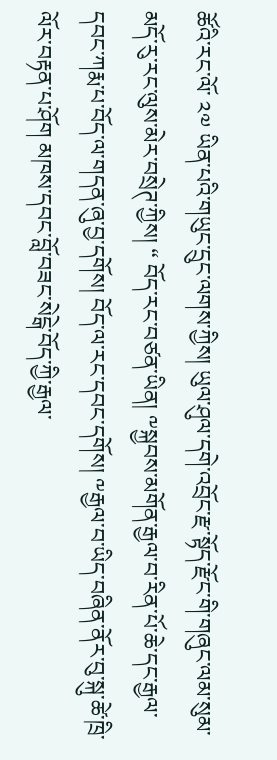ཚོའི་རང་ལོ་ ༢༧ ཡིན་པའི་གཡུང་དྲུང་ལགས་ཀྱིས། ཡུལ་ཤུལ་དགེ་འབྲོང་རྫ་སྟོད་རྫོང་གི་གཞུང་ལམ་སུམ་མདོ་རུ་རང་ལུས་མེར་བསྲེཊ་ཀྱིས། “ བོད་རང་བཙན་ཡིན། ༸སྐྱབས་མགོན་རྒྱལ་བ་རིན་པོ་ཆེ་དང་རྒྱལ་དབང་ཀརྨ་པ་བོད་ལ་གདན་ཞུ་བྱ་དགོས། བོད་ལ་རང་དབང་དགོས། ༸རྒྱལ་བ་ཡིད་བཞིན་ནོར་བུ་སྐུ་ཚེ་ཁྲི་ལོར་བརྟན་པ་ཤོག མཁས་དབང་བློ་བཟང་སེངྒེ་བོད་ཀྱི་རྒྱལ་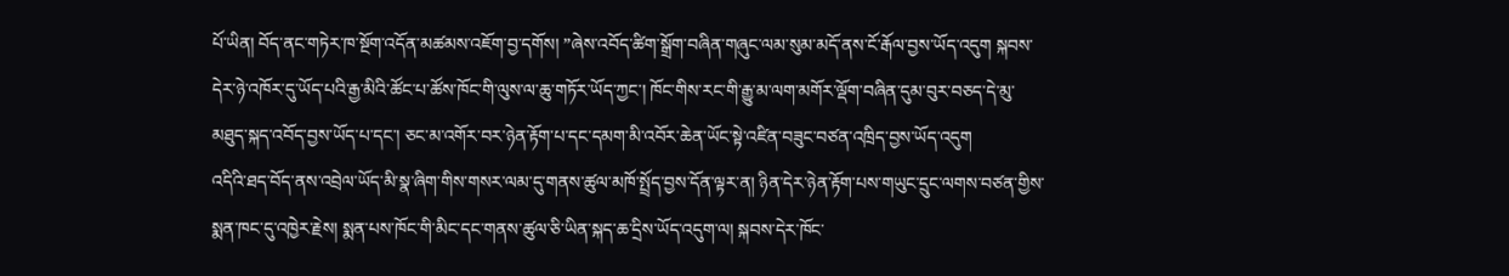པོ་ཡིན། བོད་ནང་གཏེར་ཁ་སྔོག་འདོན་མཚམས་འཇོག་བྱ་དགོས། ”ཞེས་འབོད་ཚིག་སྒྲོག་བཞིན་གཞུང་ལམ་སུམ་མདོ་ནས་ངོ་རྒོལ་བྱས་ཡོད་འདུག སྐབས་དེར་ཉེ་འཁོར་དུ་ཡོད་པའི་རྒྱ་མིའི་ཚོང་པ་ཚོས་ཁོང་གི་ལུས་ལ་ཆུ་གཏོར་ཡོད་ཀྱང་། ཁོང་གིས་རང་གི་རྒྱུ་མ་ལག་མགོར་ལྡོག་བཞིན་དུམ་བུར་བཅད་དེ་མུ་མཐུད་སྐད་འབོད་བྱས་ཡོད་པ་དང་། ཅང་མ་འགོར་བར་ཉེན་རྟོག་པ་དང་དམག་མི་འབོར་ཆེན་ཡོང་སྟེ་འཛིན་བཟུང་བཙན་འཁྲིད་བྱས་ཡོད་འདུག
འདིའི་ཐད་བོད་ནས་འབྲེལ་ཡོད་མི་སྣ་ཞིག་གིས་གསར་ལམ་དུ་གནས་ཚུལ་མཁོ་སྤྲོད་བྱས་དོན་ལྟར་ན། ཉིན་དེར་ཉེན་རྟོག་པས་གཡུང་དྲུང་ལགས་བཙན་གྱིས་སྨན་ཁང་དུ་འཁྱེར་རྗེས། སྨན་པས་ཁོང་གི་མིང་དང་གནས་ཚུལ་ཅི་ཡིན་སྐད་ཆ་དྲིས་ཡོད་འདུག་ལ། སྐབས་དེར་ཁོང་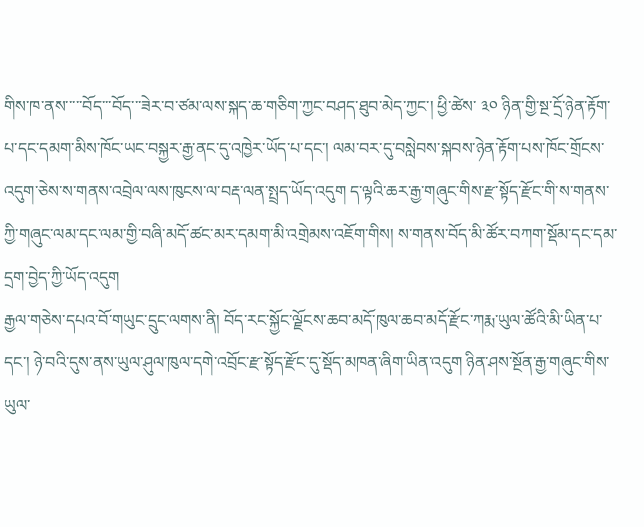གིས་ཁ་ནས་་་་་བོད་་་བོད་་་ཟེར་བ་ཙམ་ལས་སྐད་ཆ་གཅིག་ཀྱང་བཤད་ཐུབ་མེད་ཀྱང་། ཕྱི་ཚེས་ ༣༠ ཉིན་གྱི་སྔ་དྲོ་ཉེན་རྟོག་པ་དང་དམག་མིས་ཁོང་ཡང་བསྐྱར་རྒྱ་ནང་དུ་འཁྱེར་ཡོད་པ་དང་། ལམ་བར་དུ་བསླེབས་སྐབས་ཉེན་རྟོག་པས་ཁོང་གྲོངས་འདུག་ཅེས་ས་གནས་འབྲེལ་ལས་ཁུངས་ལ་བརྡ་ལན་སྤྲད་ཡོད་འདུག ད་ལྟའི་ཆར་རྒྱ་གཞུང་གིས་རྫ་སྟོད་རྫོང་གི་ས་གནས་ཀྱི་གཞུང་ལམ་དང་ལམ་གྱི་བཞི་མདོ་ཚང་མར་དམག་མི་འགྲེམས་འཇོག་གིས། ས་གནས་བོད་མི་ཚོར་བཀག་སྡོམ་དང་དམ་དྲག་བྱེད་ཀྱི་ཡོད་འདུག
རྒྱལ་གཅེས་དཔའ་བོ་གཡུང་དྲུང་ལགས་ནི། བོད་རང་སྐྱོང་ལྗོངས་ཆབ་མདོ་ཁུལ་ཆབ་མདོ་རྫོང་ཀརྨ་ཡུལ་ཚོའི་མི་ཡིན་པ་དང་། ཉེ་བའི་དུས་ནས་ཡུལ་ཤུལ་ཁུལ་དགེ་འབྲོང་རྫ་སྟོད་རྫོང་དུ་སྡོད་མཁན་ཞིག་ཡིན་འདུག ཉིན་ཤས་སྔོན་རྒྱ་གཞུང་གིས་ཡུལ་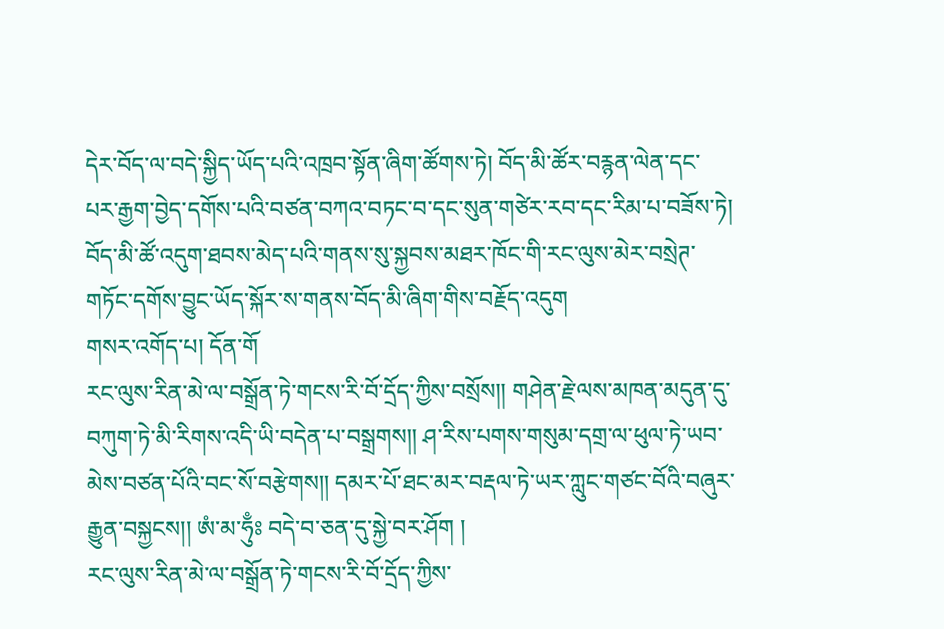དེར་བོད་ལ་བདེ་སྐྱིད་ཡོད་པའི་འཁྲབ་སྟོན་ཞིག་ཚོགས་ཏེ། བོད་མི་ཚོར་བརྙན་ལེན་དང་པར་རྒྱག་བྱེད་དགོས་པའི་བཙན་བཀའ་བཏང་བ་དང་སུན་གཙེར་རབ་དང་རིམ་པ་བཟོས་ཏེ། བོད་མི་ཚོ་འདུག་ཐབས་མེད་པའི་གནས་སུ་སྐྱབས་མཐར་ཁོང་གི་རང་ལུས་མེར་བསྲེཊ་གཏོང་དགོས་བྱུང་ཡོད་སྐོར་ས་གནས་བོད་མི་ཞིག་གིས་བརྗོད་འདུག
གསར་འགོད་པ། དོན་གོ
རང་ལུས་རིན་མེ་ལ་བསྒྲོན་ཏེ་གངས་རི་བོ་དྲོད་ཀྱིས་བསྲོས།། གཤེན་རྗེ་ལས་མཁན་མདུན་དུ་བཀུག་ཏེ་མི་རིགས་འདི་ཡི་བདེན་པ་བསྒྲགས།། ཤ་རིས་པགས་གསུམ་དགྲ་ལ་ཕུལ་ཏེ་ཡབ་མེས་བཙན་པོའི་བང་སོ་བརྩེགས།། དམར་པོ་ཐང་མར་བརྡལ་ཏེ་ཡར་ཀླུང་གཙང་བོའི་བཞུར་རྒྱུན་བསྐྱངས།། ཨཾ་མ་ཧུྃཿ བདེ་བ་ཅན་དུ་སྐྱེ་བར་ཤོག །
རང་ལུས་རིན་མེ་ལ་བསྒྲོན་ཏེ་གངས་རི་བོ་དྲོད་ཀྱིས་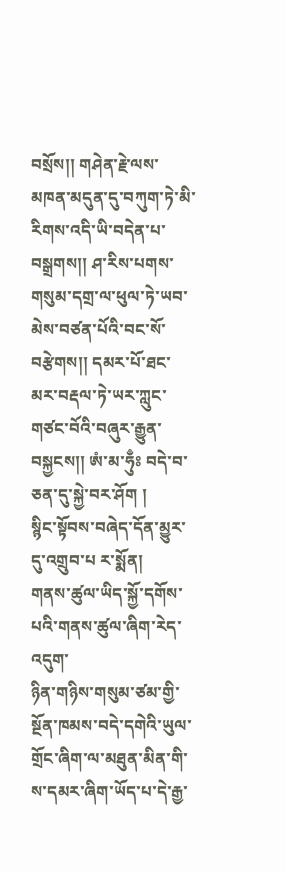བསྲོས།། གཤེན་རྗེ་ལས་མཁན་མདུན་དུ་བཀུག་ཏེ་མི་རིགས་འདི་ཡི་བདེན་པ་བསྒྲགས།། ཤ་རིས་པགས་གསུམ་དགྲ་ལ་ཕུལ་ཏེ་ཡབ་མེས་བཙན་པོའི་བང་སོ་བརྩེགས།། དམར་པོ་ཐང་མར་བརྡལ་ཏེ་ཡར་ཀླུང་གཙང་བོའི་བཞུར་རྒྱུན་བསྐྱངས།། ཨཾ་མ་ཧུྃཿ བདེ་བ་ཅན་དུ་སྐྱེ་བར་ཤོག །
སྙིང་སྟོབས་བཞེད་དོན་མྱུར་དུ་འགྲུབ་པ ར་སྨོན།
གནས་ཚུལ་ཡིད་སྐྱོ་དགོས་པའི་གནས་ཚུལ་ཞིག་རེད་འདུག་
ཉིན་གཉིས་གསུམ་ཙམ་གྱི་སྔོན་ཁམས་བདེ་དགེའི་ཡུལ་གྲོང་ཞིག་ལ་མཐུན་མིན་གི་ས་དམར་ཞིག་ཡོད་པ་དེ་རྒྱ་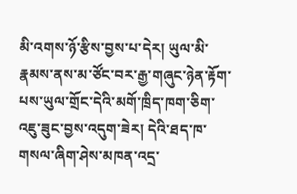མི་འགས་ཉོ་རྩིས་བྱས་པ་དེར། ཡུལ་མི་རྣམས་ནས་མ་ཙོང་བར་རྒྱ་གཞུང་ཉེན་རྟོག་པས་ཡུལ་གྲོང་དེའི་མགོ་ཁྲིད་ཁག་ཅིག་འཇུ་ཟུང་བྱས་འདུག་ཟེར། དེའི་ཐད་ཁ་གསལ་ཞིག་ཤེས་མཁན་འདྲ་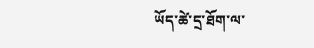ཡོད་ཚེ་དྲ་ཐོག་ལ་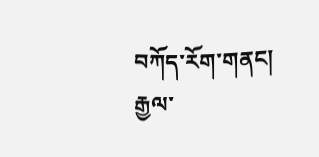བཀོད་རོག་གནང།
རྒྱལ་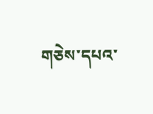གཅེས་དཔའ་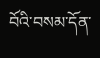བོའི་བསམ་དོན་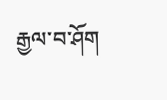རྒྱལ་བ་ཤོག